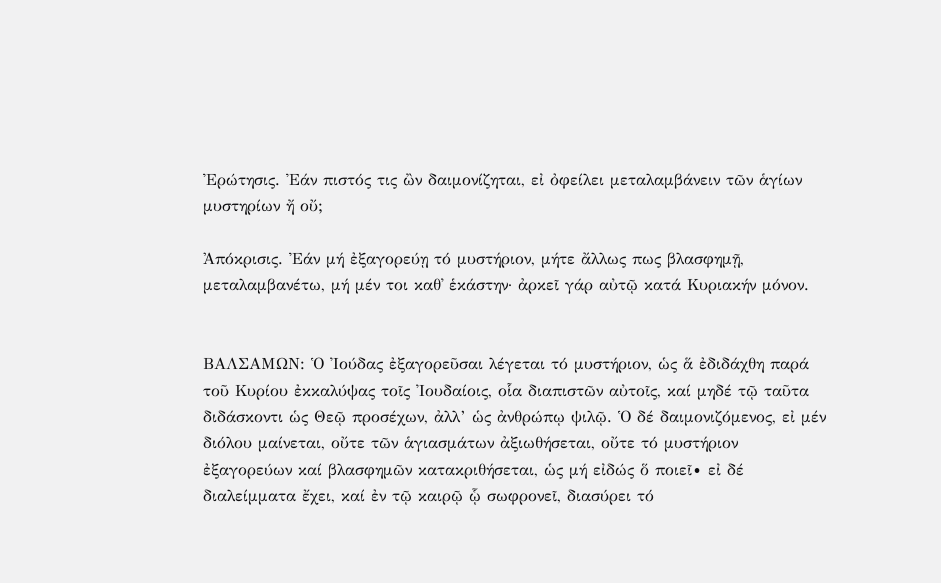Ἐρώτησις. Ἐάν πιστός τις ὢν δαιμονίζηται, εἰ ὀφείλει μεταλαμβάνειν τῶν ἁγίων μυστηρίων ἤ οὔ;

Ἀπόκρισις. Ἐάν μή ἐξαγορεύῃ τό μυστήριον, μήτε ἄλλως πως βλασφημῇ, μεταλαμβανέτω, μή μέν τοι καθ᾿ ἑκάστην· ἀρκεῖ γάρ αὐτῷ κατά Κυριακήν μόνον.


ΒΑΛΣΑΜΩΝ: Ὁ Ἰούδας ἐξαγορεῦσαι λέγεται τό μυστήριον, ὡς ἅ ἐδιδάχθη παρά τοῦ Κυρίου ἐκκαλύψας τοῖς Ἰουδαίοις, οἷα διαπιστῶν αὐτοῖς, καί μηδέ τῷ ταῦτα διδάσκοντι ὡς Θεῷ προσέχων, ἀλλ’ ὡς ἀνθρώπῳ ψιλῷ. Ὁ δέ δαιμονιζόμενος, εἰ μέν διόλου μαίνεται, οὔτε τῶν ἁγιασμάτων ἀξιωθήσεται, οὔτε τό μυστήριον ἐξαγορεύων καί βλασφημῶν κατακριθήσεται, ὡς μή εἰδώς ὅ ποιεῖ∙ εἰ δέ διαλείμματα ἔχει, καί ἐν τῷ καιρῷ ᾧ σωφρονεῖ, διασύρει τό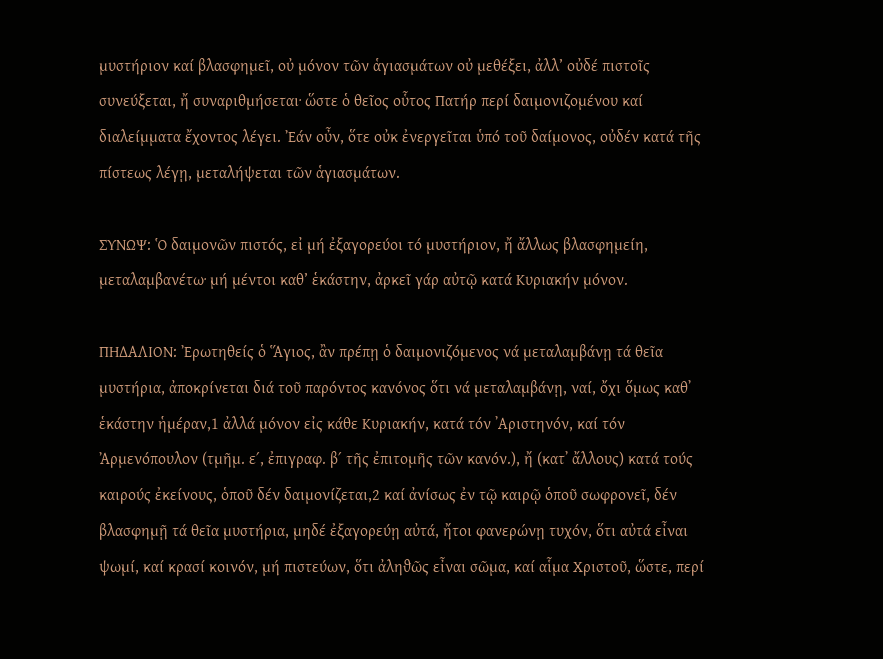μυστήριον καί βλασφημεῖ, οὐ μόνον τῶν ἁγιασμάτων οὐ μεθέξει, ἀλλ’ οὐδέ πιστοῖς συνεύξεται, ἤ συναριθμήσεται∙ ὥστε ὁ θεῖος οὗτος Πατήρ περί δαιμονιζομένου καί διαλείμματα ἔχοντος λέγει. Ἐάν οὖν, ὅτε οὐκ ἐνεργεῖται ὑπό τοῦ δαίμονος, οὐδέν κατά τῆς πίστεως λέγῃ, μεταλήψεται τῶν ἁγιασμάτων.

ΣΥΝΩΨ: Ὁ δαιμονῶν πιστός, εἰ μή ἐξαγορεύοι τό μυστήριον, ἤ ἄλλως βλασφημείη, μεταλαμβανέτω∙ μή μέντοι καθ’ ἑκάστην, ἀρκεῖ γάρ αὐτῷ κατά Κυριακήν μόνον.

ΠΗΔΑΛΙΟΝ: Ἐρωτηθείς ὁ Ἅγιος, ἂν πρέπῃ ὁ δαιμονιζόμενος νά μεταλαμβάνῃ τά θεῖα μυστήρια, ἀποκρίνεται διά τοῦ παρόντος κανόνος ὅτι νά μεταλαμβάνῃ, ναί, ὄχι ὅμως καθ᾿ ἑκάστην ἡμέραν,1 ἀλλά μόνον εἰς κάθε Κυριακήν, κατά τόν ᾿Αριστηνόν, καί τόν Ἀρμενόπουλον (τμῆμ. ε΄, ἐπιγραφ. β΄ τῆς ἐπιτομῆς τῶν κανόν.), ἤ (κατ᾽ ἄλλους) κατά τούς καιρούς ἐκείνους, ὁποῦ δέν δαιμονίζεται,2 καί ἀνίσως ἐν τῷ καιρῷ ὁποῦ σωφρονεῖ, δέν βλασφημῇ τά θεῖα μυστήρια, μηδέ ἐξαγορεύῃ αὐτά, ἤτοι φανερώνῃ τυχόν, ὅτι αὐτά εἶναι ψωμί, καί κρασί κοινόν, μή πιστεύων, ὅτι ἀληϑῶς εἶναι σῶμα, καί αἷμα Χριστοῦ, ὥστε, περί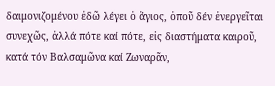δαιμονιζομένου ἐδῶ λέγει ὁ ἅγιος, ὁποῦ δέν ἐνεργεῖται συνεχῶς, ἀλλά πότε καί πότε, εἰς διαστήματα καιροῦ, κατά τόν Βαλσαμῶνα καί Ζωναρᾶν,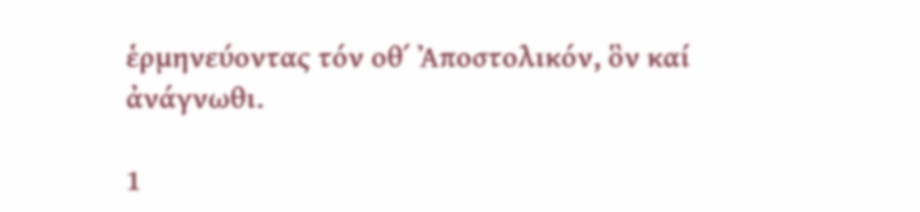ἑρμηνεύοντας τόν οθ΄ Ἀποστολικόν, ὃν καί ἀνάγνωθι.

1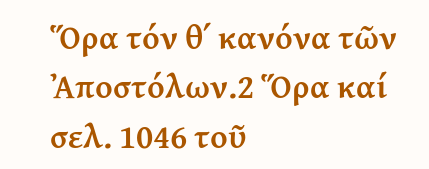Ὅρα τόν θ΄ κανόνα τῶν Ἀποστόλων.2 Ὅρα καί σελ. 1046 τοῦ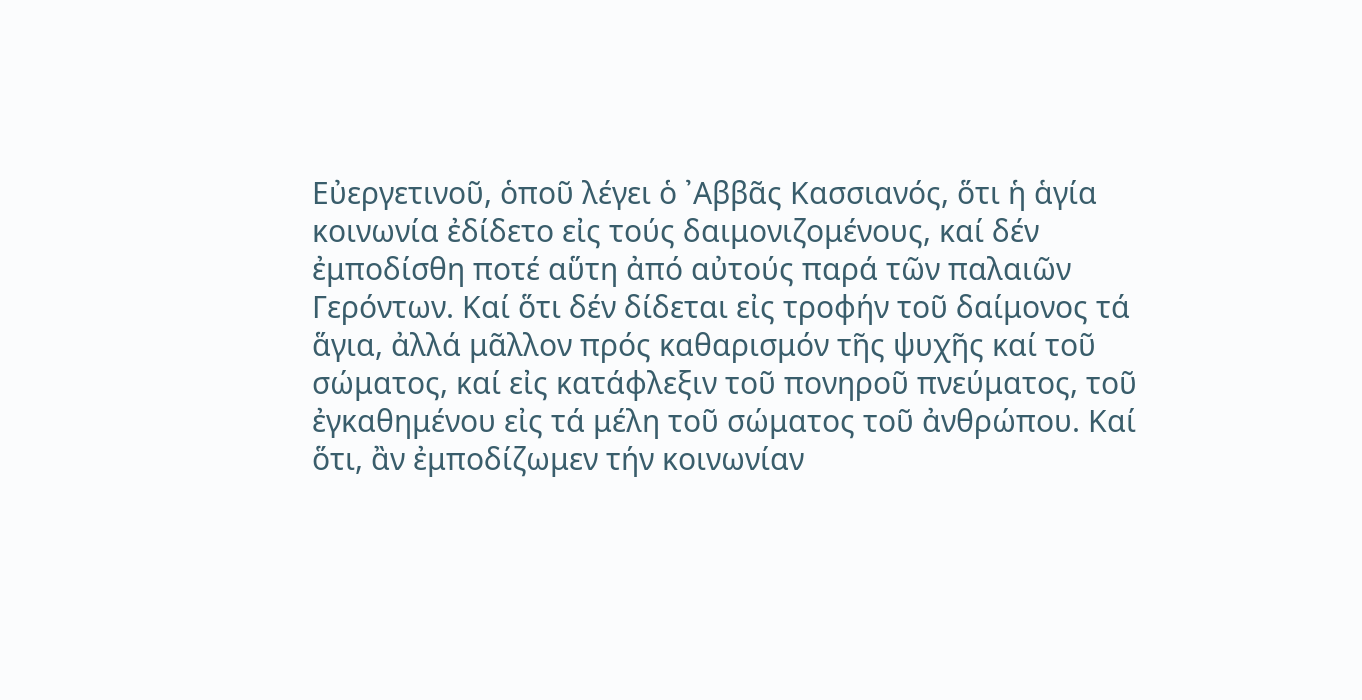Εὐεργετινοῦ, ὁποῦ λέγει ὁ ᾿Αββᾶς Κασσιανός, ὅτι ἡ ἁγία κοινωνία ἐδίδετο εἰς τούς δαιμονιζομένους, καί δέν ἐμποδίσθη ποτέ αὕτη ἀπό αὐτούς παρά τῶν παλαιῶν Γερόντων. Καί ὅτι δέν δίδεται εἰς τροφήν τοῦ δαίμονος τά ἅγια, ἀλλά μᾶλλον πρός καθαρισμόν τῆς ψυχῆς καί τοῦ σώματος, καί εἰς κατάφλεξιν τοῦ πονηροῦ πνεύματος, τοῦ ἐγκαθημένου εἰς τά μέλη τοῦ σώματος τοῦ ἀνθρώπου. Καί ὅτι, ἂν ἐμποδίζωμεν τήν κοινωνίαν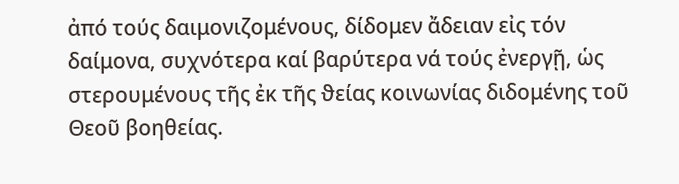ἀπό τούς δαιμονιζομένους, δίδομεν ἄδειαν εἰς τόν δαίμονα, συχνότερα καί βαρύτερα νά τούς ἐνεργῇ, ὡς στερουμένους τῆς ἐκ τῆς ϑείας κοινωνίας διδομένης τοῦ Θεοῦ βοηθείας.